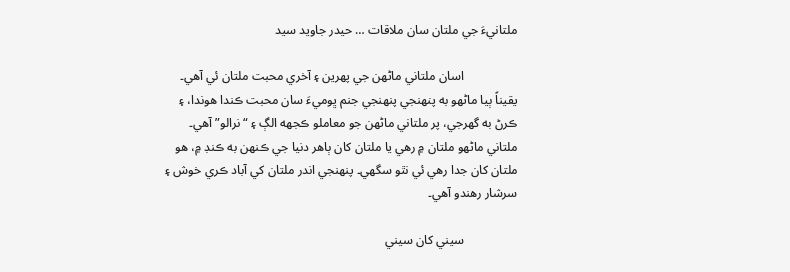ملتانيءَ جي ملتان سان ملاقات … حيدر جاويد سيد

                 اسان ملتاني ماڻهن جي پهرين ۽ آخري محبت ملتان ئي آهي۔ يقيناً ٻيا ماڻهو به پنهنجي پنهنجي جنم ڀوميءَ سان محبت ڪندا هوندا، ۽ ڪرڻ به گهرجي، پر ملتاني ماڻهن جو معاملو ڪجهه الڳ ۽ “نرالو” آهي۔ ملتاني ماڻهو ملتان ۾ رهي يا ملتان کان ٻاهر دنيا جي ڪنهن به ڪنڊ ۾، هو ملتان کان جدا رهي ئي نٿو سگهي۔ پنهنجي اندر ملتان کي آباد ڪري خوش ۽ سرشار رهندو آهي۔

                 سيني کان سيني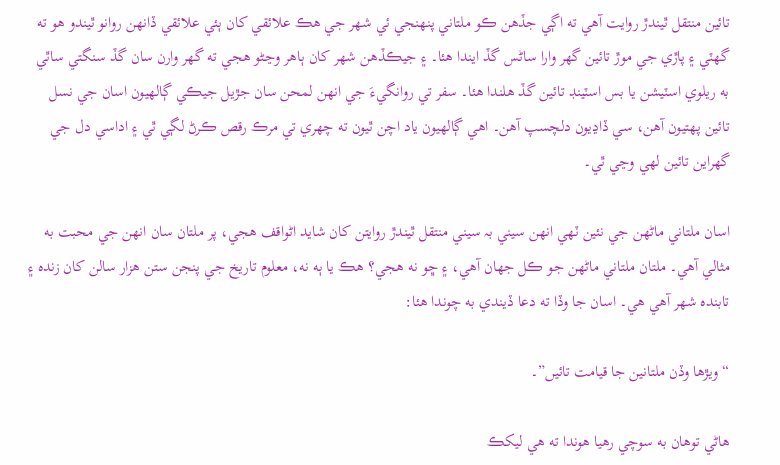تائين منتقل ٿيندڙ روايت آهي ته اڳي جڏهن ڪو ملتاني پنهنجي ئي شهر جي هڪ علائقي کان ٻئي علائقي ڏانهن روانو ٿيندو هو ته گهٽي ۽ پاڙي جي موڙ تائين گهر وارا ساڻس گڏ ايندا هئا۔ ۽ جيڪڏهن شهر کان ٻاهر وڃڻو هجي ته گهر وارن سان گڏ سنگتي ساٿي به ريلوي اسٽيشن يا بس اسٽينڊ تائين گڏ هلندا هئا۔ سفر تي روانگيءَ جي انهن لمحن سان جڙيل جيڪي ڳالهيون اسان جي نسل تائين پهتيون آهن، سي ڏاڍيون دلچسپ آهن۔ اهي ڳالهيون ياد اچن ٿيون ته چهري تي مرڪ رقص ڪرڻ لڳي ٿي ۽ اداسي دل جي گهراين تائين لهي وڃي ٿي۔

اسان ملتاني ماڻهن جي نئين ٽھي انهن سيني بہ سيني منتقل ٿيندڙ روايتن کان شايد اڻواقف هجي، پر ملتان سان انهن جي محبت به مثالي آهي۔ ملتان ملتاني ماڻهن جو ڪل جهان آهي، ۽ ڇو نه هجي؟ هڪ يا ٻه نه، معلوم تاريخ جي پنجن ستن هزار سالن کان زنده ۽ تابنده شهر آهي هي۔ اسان جا وڏا ته دعا ڏيندي به چوندا هئا:

“ويڙھا وڏن ملتانين جا قيامت تائیں”۔

هاڻي توهان به سوچي رهيا هوندا ته هي ليکڪ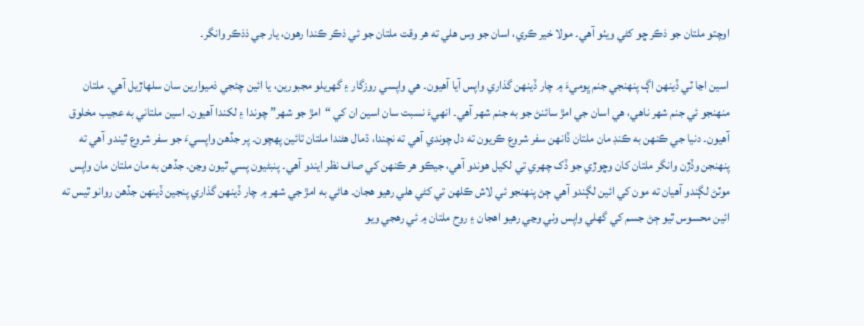اوچتو ملتان جو ذڪر ڇو کڻي ويٺو آهي۔ مولا خير ڪري، اسان جو وس هلي ته هر وقت ملتان جو ئي ذڪر ڪندا رهون، يار جي ذذڪر وانگر۔

اسين اڃا ٽي ڏينهن اڳ پنهنجي جنم ڀوميءَ ۾ چار ڏينهن گذاري واپس آيا آهيون۔ هي واپسي روزگار ۽ گهريلو مجبورين، يا ائين چئجي ذميوارين سان سلھاڙيل آهي۔ ملتان منهنجو ئي جنم شهر ناهي، هي اسان جي امڙ سائنڻ جو به جنم شهر آهي۔ انهيءَ نسبت سان اسين ان کي “امڙ جو شهر” چوندا ۽ لکندا آهيون۔ اسين ملتاني به عجيب مخلوق آهيون۔ دنيا جي ڪنهن به ڪنڊ مان ملتان ڏانهن سفر شروع ڪريون ته دل چوندي آهي ته نچندا، ڌمال هڻندا ملتان تائين پهچون۔ پر جڏهن واپسيءَ جو سفر شروع ٿيندو آهي ته پنهنجن وڏڙن وانگر ملتان کان وڇوڙي جو ڏک چهري تي لکيل هوندو آهي، جيڪو هر ڪنهن کي صاف نظر ايندو آهي۔ پنبڻيون پسي ٿيون وڃن. جڏهن به مان ملتان مان واپس موٽڻ لڳندو آهيان ته مون کي ائين لڳندو آهي ڄڻ پنهنجو ئي لاش ڪلهن تي کڻي هلي رهيو هجان۔ هاڻي به امڙ جي شهر ۾ چار ڏينهن گذاري پنجين ڏينهن جڏهن روانو ٿيس ته ائين محسوس ٿيو ڄڻ جسم کي گهلي واپس وٺي وڃي رهيو اهجان ۽ روح ملتان ۾ ئي رهجي ويو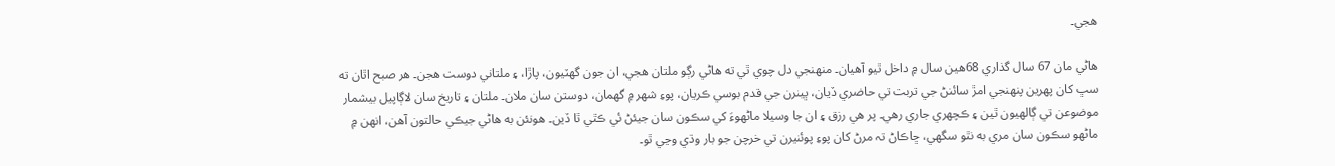هجي۔

هاڻي مان 67 سال گذاري 68هين سال ۾ داخل ٿيو آهيان۔ منهنجي دل چوي ٿي ته هاڻي رڳو ملتان هجي، ان جون گهٽيون، پاڙا، ۽ ملتاني دوست هجن۔ هر صبح اٿان ته سڀ کان پهرين پنهنجي امڙ سائنڻ جي تربت تي حاضري ڏيان، ڀينرن جي قدم بوسي ڪريان، پوءِ شهر ۾ گهمان، دوستن سان ملان۔ ملتان ۽ تاريخ سان لاڳاپيل بيشمار موضوعن تي ڳالهيون ٿين ۽ ڪچھري جاري رهي۔ پر هي رزق ۽ ان جا وسيلا ماڻهوءَ کي سڪون سان جيئڻ ئي ڪٿي ٿا ڏين۔ هونئن به ھاڻي جيڪي حالتون آھن، انھن ۾ ماڻهو سڪون سان مري به نٿو سگهي، ڇاڪاڻ تہ مرڻ کان پوءِ پوئنيرن تي خرچن جو بار وڌي وڃي ٿو۔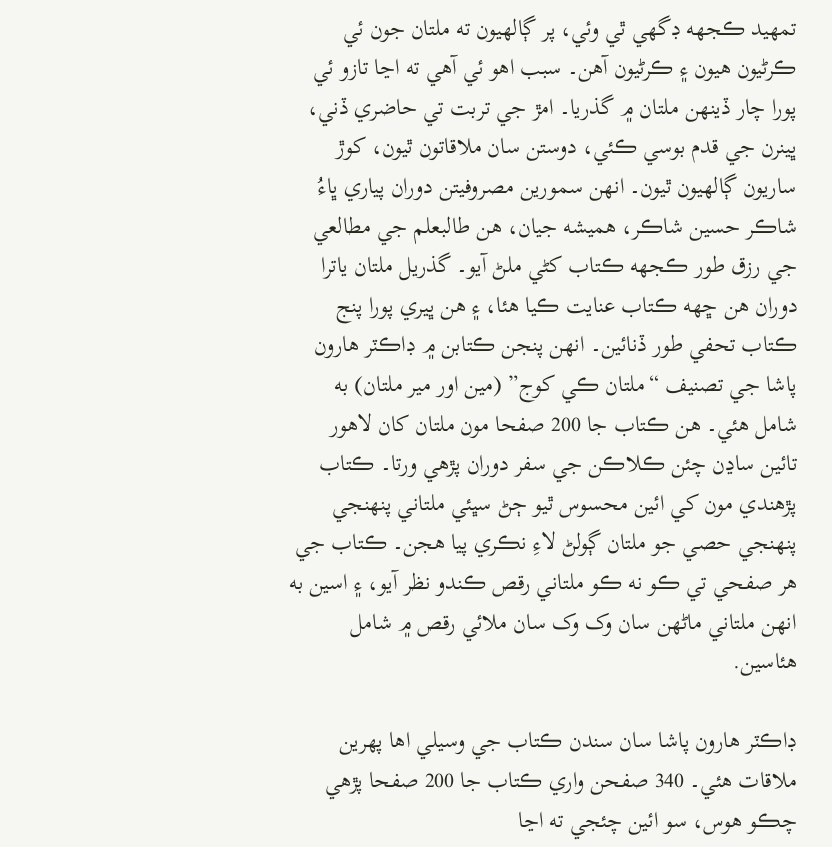تمهيد ڪجهه ڊگهي ٿي وئي، پر ڳالهيون ته ملتان جون ئي ڪرڻيون هيون ۽ ڪرڻيون آهن۔ سبب اهو ئي آهي ته اڃا تازو ئي پورا چار ڏينهن ملتان ۾ گذريا۔ امڙ جي تربت تي حاضري ڏني، ڀينرن جي قدم بوسي ڪئي، دوستن سان ملاقاتون ٿيون، کوڙ ساريون ڳالهيون ٿيون۔ انهن سمورين مصروفيتن دوران پياري ڀاءُ شاڪر حسين شاڪر، ھميشه جيان، هن طالبعلم جي مطالعي جي رزق طور ڪجهه ڪتاب کڻي ملڻ آيو۔ گذريل ملتان ياترا دوران هن ڇهه ڪتاب عنايت ڪيا هئا، ۽ هن ڀيري پورا پنج ڪتاب تحفي طور ڏنائين۔ انهن پنجن ڪتابن ۾ ڊاڪٽر هارون پاشا جي تصنيف “ملتان ڪي کوج” (مين اور مير ملتان) به شامل هئي۔ هن ڪتاب جا 200 صفحا مون ملتان کان لاهور تائين ساڍن چئن ڪلاڪن جي سفر دوران پڙهي ورتا۔ ڪتاب پڙهندي مون کي ائين محسوس ٿيو ڄڻ سڀئي ملتاني پنهنجي پنهنجي حصي جو ملتان ڳولڻ لاءِ نڪري پيا هجن۔ ڪتاب جي هر صفحي تي ڪو نه ڪو ملتاني رقص ڪندو نظر آيو، ۽ اسين به انهن ملتاني ماڻهن سان وک وک سان ملائي رقص ۾ شامل هئاسين.

ڊاڪٽر هارون پاشا سان سندن ڪتاب جي وسيلي اها پهرين ملاقات هئي۔ 340 صفحن واري ڪتاب جا 200 صفحا پڙهي چڪو هوس، سو ائين چئجي ته اڃا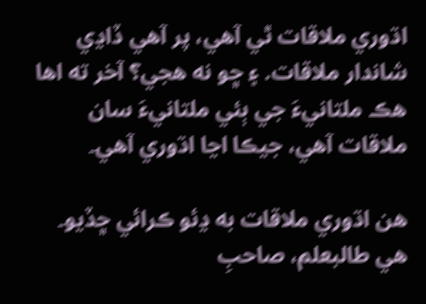اڌوري ملاقات ٿي آهي، پر آھي ڏاڍي شاندار ملاقات. ۽ ڇو نه هجي؟ آخر ته اھا هڪ ملتانيءَ جي ٻئي ملتانيءَ سان ملاقات آهي، جيڪا اڃا اڌوري آهي۔

هن اڌوري ملاقات به ڍئو ڪرائي ڇڏيو۔ ھي طالبعلم، صاحبِ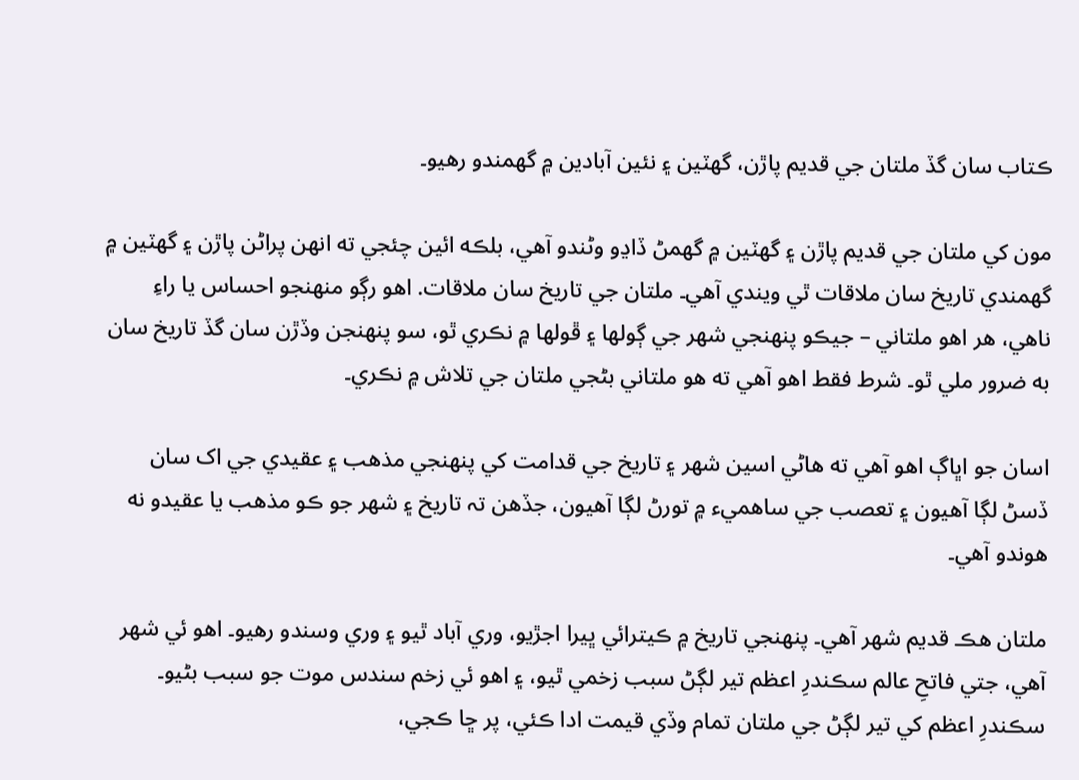ڪتاب سان گڏ ملتان جي قديم پاڙن، گهٽين ۽ نئين آبادين ۾ گهمندو رهيو۔

مون کي ملتان جي قديم پاڙن ۽ گهٽين ۾ گهمڻ ڏاڍو وڻندو آهي، بلڪه ائين چئجي ته انهن پراڻن پاڙن ۽ گهٽين ۾ گهمندي تاريخ سان ملاقات ٿي ويندي آهي۔ ملتان جي تاريخ سان ملاقات. اهو رڳو منهنجو احساس يا راءِ ناهي، هر اهو ملتاني – جيڪو پنهنجي شهر جي ڳولھا ۽ ڦولھا ۾ نڪري ٿو، سو پنهنجن وڏڙن سان گڏ تاريخ سان به ضرور ملي ٿو۔ شرط فقط اهو آهي ته هو ملتاني بڻجي ملتان جي تلاش ۾ نڪري۔

اسان جو اڀاڳ اهو آهي ته هاڻي اسين شهر ۽ تاريخ جي قدامت کي پنهنجي مذهب ۽ عقيدي جي اک سان ڏسڻ لڳا آهيون ۽ تعصب جي ساھميء ۾ تورڻ لڳا آهيون، جڏهن تہ تاريخ ۽ شهر جو ڪو مذهب يا عقيدو نه هوندو آهي۔

ملتان هڪ قديم شهر آهي۔ پنهنجي تاريخ ۾ ڪيترائي ڀيرا اجڙيو، وري آباد ٿيو ۽ وري وسندو رهيو۔ اهو ئي شهر آهي، جتي فاتحِ عالم سڪندرِ اعظم تير لڳڻ سبب زخمي ٿيو، ۽ اهو ئي زخم سندس موت جو سبب بڻيو۔ سڪندرِ اعظم کي تير لڳڻ جي ملتان تمام وڏي قيمت ادا ڪئي، پر ڇا ڪجي،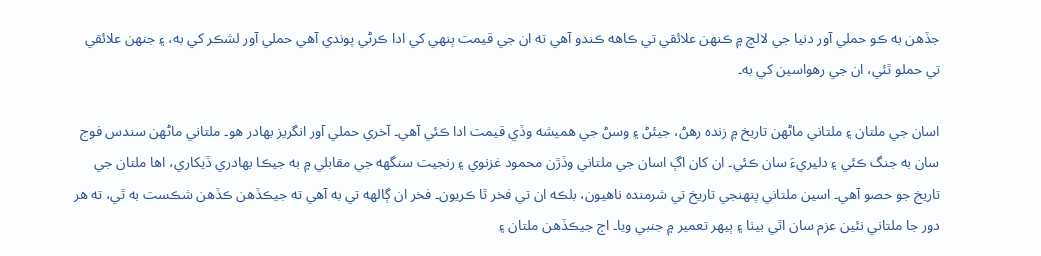جڏهن به ڪو حملي آور دنيا جي لالچ ۾ ڪنهن علائقي تي ڪاهه ڪندو آهي ته ان جي قيمت ٻنهي کي ادا ڪرڻي پوندي آهي حملي آور لشڪر کي به، ۽ جنهن علائقي تي حملو ٿئي، ان جي رهواسين کي به۔

اسان جي ملتان ۽ ملتاني ماڻهن تاريخ ۾ زنده رهڻ، جيئڻ ۽ وسڻ جي هميشه وڏي قيمت ادا ڪئي آهي۔ آخري حملي آور انگريز بهادر هو۔ ملتاني ماڻهن سندس فوج سان به جنگ ڪئي ۽ دليريءَ سان ڪئي۔ ان کان اڳ اسان جي ملتاني وڏڙن محمود غزنوي ۽ رنجيت سنگهه جي مقابلي ۾ به جيڪا بهادري ڏيکاري، اها ملتان جي تاريخ جو حصو آهي۔ اسين ملتاني پنهنجي تاريخ تي شرمنده ناهيون، بلڪه ان تي فخر ٿا ڪريون۔ فخر ان ڳالهه تي به آهي ته جيڪڏهن ڪڏهن شڪست به ٿي، ته هر دور جا ملتاني نئين عزم سان اٿي بيٺا ۽ ٻيهر تعمير ۾ جنبي ويا۔ اڄ جيڪڏهن ملتان ۽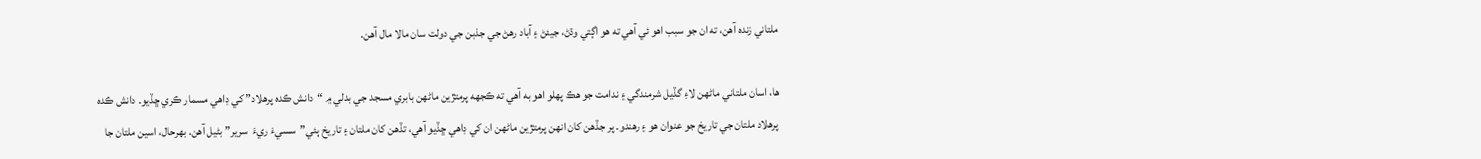ملتاني زنده آهن، ته ان جو سبب اهو ئي آهي ته هو اڳتي وڌڻ، جيئڻ ۽ آباد رهڻ جي جذبن جي دولت سان مالا مال آهن.

ها، اسان ملتاني ماڻهن لاءِ گڏيل شرمندگي ۽ ندامت جو هڪ پهلو اهو به آهي ته ڪجهه پرمتڙين ماڻهن بابري مسجد جي بدلي ۾ “دانش ڪده پرهلاد” کي ڊاهي مسمار ڪري ڇڏيو۔ دانش ڪده پرهلاد ملتان جي تاريخ جو عنوان هو ۽ رهندو۔ پر جڏهن کان انهن پرمتڙين ماڻهن ان کي ڊاهي ڇڏيو آهي، تڏهن کان ملتان ۽ تاريخ ٻئي”سسيءَ ريءَ  سرير” بڻيل آھن. بهرحال، اسين ملتان جا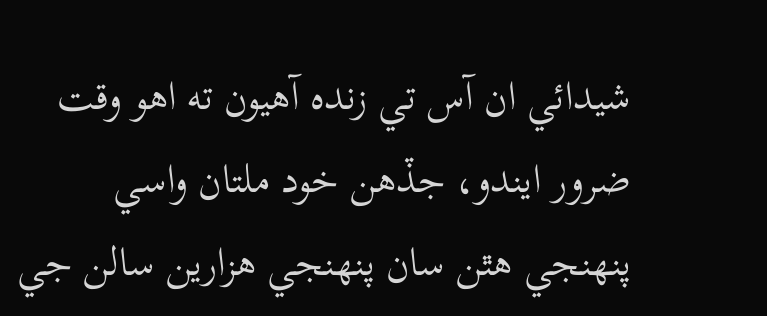شيدائي ان آس تي زنده آهيون ته اهو وقت ضرور ايندو، جڏهن خود ملتان واسي پنهنجي هٿن سان پنهنجي هزارين سالن جي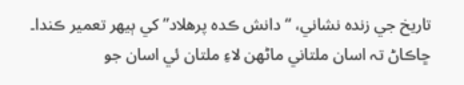تاريخ جي زنده نشاني، “دانش ڪده پرهلاد” کي ٻيهر تعمير ڪندا۔ ڇاڪاڻ تہ اسان ملتاني ماڻهن لاءِ ملتان ئي اسان جو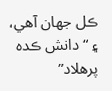ڪل جهان آهي، ۽ “دانش ڪده پرهلاد”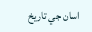اسان جي تاريخ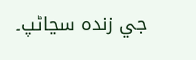جي زنده سڃاڻپ۔